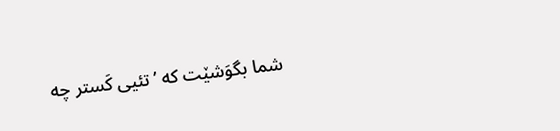شما بگوَشێت که ’تئیی کَستر چه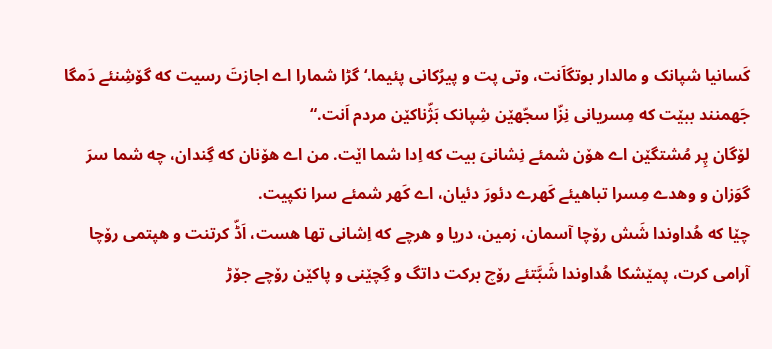کَسانیا شپانک و مالدار بوتگاَنت، وتی پت و پیرُکانی پئیما.‘ گڑا شمارا اے اجازتَ رسیت که گۆشِنئے دَمگا جَهمنند ببێت که مِسریانی نِزّا سجّهێن شِپانک بَژّناکێن مردم اَنت.“
لۆگان پِر مُشتگێن اے هۆن شمئے نِشانیَ بیت که اِدا شما اێت. من اے هۆنان که گِندان، چه شما سرَ گوَزان و وهدے مِسرا تباهیئے کَهرے دئورَ دئیان، اے کَهر شمئے سرا نکپیت.
چێا که هُداوندا شَش رۆچا آسمان، زمین، دریا و هرچے که اِشانی تها هست، اَڈّ کرتنت و هپتمی رۆچا آرامی کرت، پمێشکا هُداوندا شَبَّتئے رۆچ برکت داتگ و گِچێنی و پاکێن رۆچے جۆڑ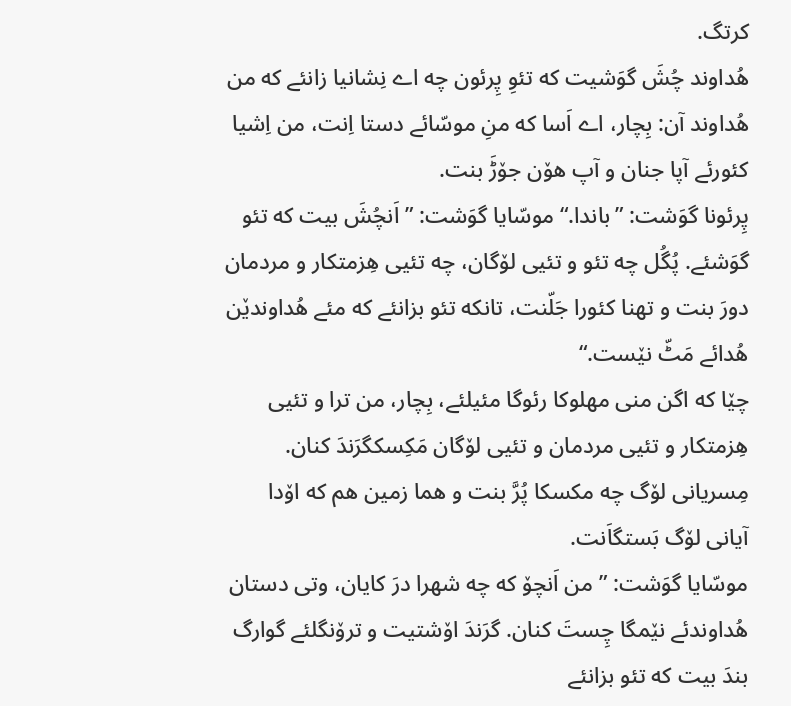کرتگ.
هُداوند چُشَ گوَشیت که تئوِ پِرئون چه اے نِشانیا زانئے که من هُداوند آن: بِچار، اے اَسا که منِ موسّائے دستا اِنت، من اِشیا کئورئے آپا جنان و آپ هۆن جۆڑَ بنت.
پِرئونا گوَشت: ”باندا.“ موسّایا گوَشت: ”اَنچُشَ بیت که تئو گوَشئے. پُگُل چه تئو و تئیی لۆگان، چه تئیی هِزمتکار و مردمان دورَ بنت و تهنا کئورا جَلّنت، تانکه تئو بزانئے که مئے هُداوندێن هُدائے مَٹّ نێست.“
چێا که اگن منی مهلوکا رئوگا مئیلئے، بِچار، من ترا و تئیی هِزمتکار و تئیی مردمان و تئیی لۆگان مَکِسکگرَندَ کنان. مِسریانی لۆگ چه مکسکا پُرَّ بنت و هما زمین هم که اۆدا آیانی لۆگ بَستگاَنت.
موسّایا گوَشت: ”من اَنچۆ که چه شهرا درَ کایان، وتی دستان هُداوندئے نێمگا چِستَ کنان. گرَندَ اۆشتیت و ترۆنگلئے گوارگ بندَ بیت که تئو بزانئے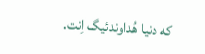که دنیا هُداوندئیگ اِنت.